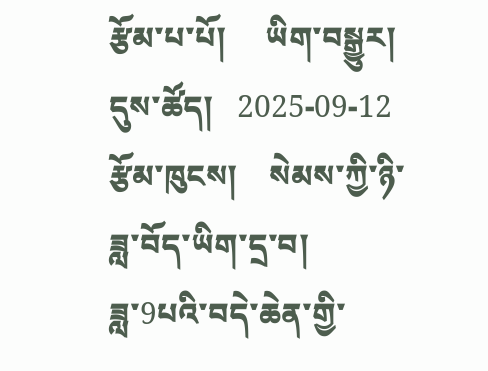རྩོམ་པ་པོ།     ཡིག་བསྒྱུར།       དུས་ཚོད།   2025-09-12   རྩོམ་ཁུངས།    སེམས་ཀྱི་ཉི་ཟླ་བོད་ཡིག་དྲ་བ།
ཟླ་9པའི་བདེ་ཆེན་གྱི་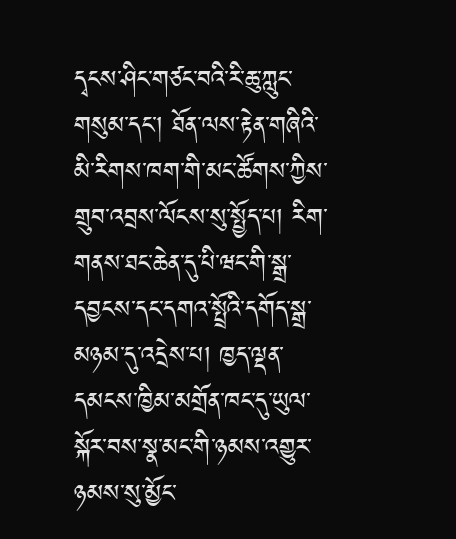དྭངས་ཤིང་གཙང་བའི་རི་ཆུ་ཀླུང་གསུམ་དང་། ཐོན་ལས་རྟེན་གཞིའི་མི་རིགས་ཁག་གི་མང་ཚོགས་ཀྱིས་གྲུབ་འབྲས་ལོངས་སུ་སྤྱོད་པ། རིག་གནས་ཐང་ཆེན་དུ་པི་ཝང་གི་སྒྲ་དབྱངས་དང་དགའ་སྤྲོའི་དགོད་སྒྲ་མཉམ་དུ་འདྲེས་པ། ཁྱད་ལྡན་དམངས་ཁྱིམ་མགྲོན་ཁང་དུ་ཡུལ་སྐོར་བས་སྣ་མང་གི་ཉམས་འགྱུར་ཉམས་སུ་མྱོང་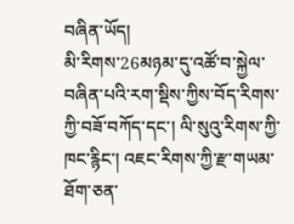བཞིན་ཡོད།
མི་རིགས་26མཉམ་དུ་འཚོ་བ་སྐྱེལ་བཞིན་པའི་རག་སྡིས་ཀྱིས་བོད་རིགས་ཀྱི་བཟོ་བཀོད་དང་། ལི་སུའུ་རིགས་ཀྱི་ཁང་རྙིང་། འཇང་རིགས་ཀྱི་རྫ་གཡམ་ཐོག་ཅན་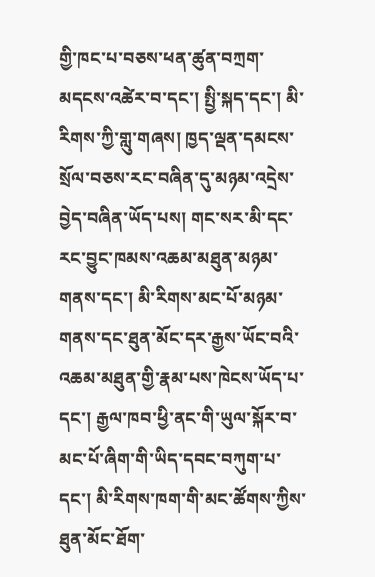གྱི་ཁང་པ་བཅས་ཕན་ཚུན་བཀྲག་མདངས་འཚེར་བ་དང་། སྤྱི་སྐད་དང་། མི་རིགས་ཀྱི་གླུ་གཞས། ཁྱད་ལྡན་དམངས་སྲོལ་བཅས་རང་བཞིན་དུ་མཉམ་འདྲེས་བྱེད་བཞིན་ཡོད་པས། གང་སར་མི་དང་རང་བྱུང་ཁམས་འཆམ་མཐུན་མཉམ་གནས་དང་། མི་རིགས་མང་པོ་མཉམ་གནས་དང་ཐུན་མོང་དར་རྒྱས་ཡོང་བའི་འཆམ་མཐུན་གྱི་རྣམ་པས་ཁེངས་ཡོད་པ་དང་། རྒྱལ་ཁབ་ཕྱི་ནང་གི་ཡུལ་སྐོར་བ་མང་པོ་ཞིག་གི་ཡིད་དབང་བཀུག་པ་དང་། མི་རིགས་ཁག་གི་མང་ཚོགས་ཀྱིས་ཐུན་མོང་ཐོག་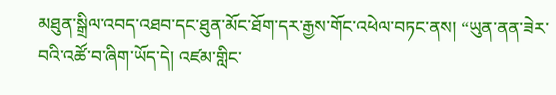མཐུན་སྒྲིལ་འབད་འཐབ་དང་ཐུན་མོང་ཐོག་དར་རྒྱས་གོང་འཕེལ་བཏང་ནས། “ཡུན་ནན་ཟེར་བའི་འཚོ་བ་ཞིག་ཡོད་དེ། འཛམ་གླིང་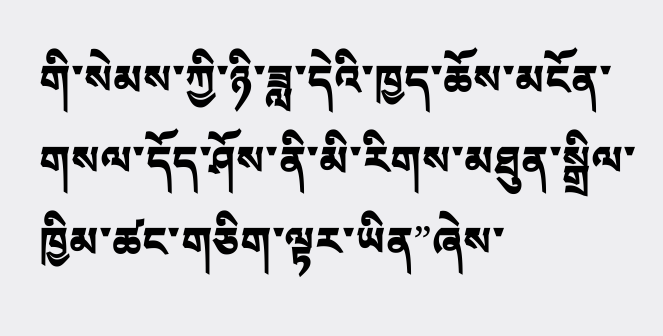གི་སེམས་ཀྱི་ཉི་ཟླ་དེའི་ཁྱད་ཆོས་མངོན་གསལ་དོད་ཤོས་ནི་མི་རིགས་མཐུན་སྒྲིལ་ཁྱིམ་ཚང་གཅིག་ལྟར་ཡིན”ཞེས་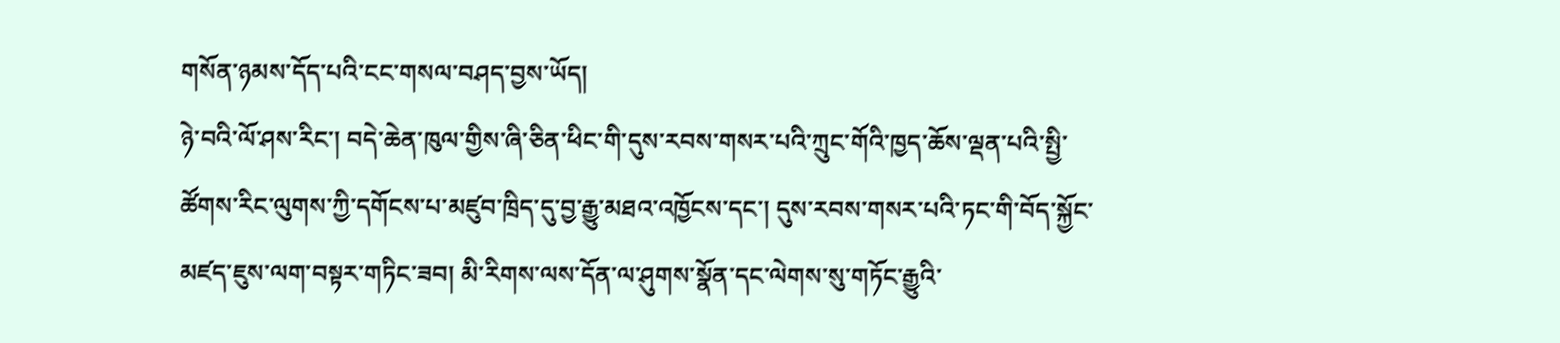གསོན་ཉམས་དོད་པའི་ངང་གསལ་བཤད་བྱས་ཡོད།
ཉེ་བའི་ལོ་ཤས་རིང་། བདེ་ཆེན་ཁུལ་གྱིས་ཞི་ཅིན་ཕིང་གི་དུས་རབས་གསར་པའི་ཀྲུང་གོའི་ཁྱད་ཆོས་ལྡན་པའི་སྤྱི་ཚོགས་རིང་ལུགས་ཀྱི་དགོངས་པ་མཛུབ་ཁྲིད་དུ་བྱ་རྒྱུ་མཐའ་འཁྱོངས་དང་། དུས་རབས་གསར་པའི་ཏང་གི་བོད་སྐྱོང་མཛད་ཇུས་ལག་བསྟར་གཏིང་ཟབ། མི་རིགས་ལས་དོན་ལ་ཤུགས་སྣོན་དང་ལེགས་སུ་གཏོང་རྒྱུའི་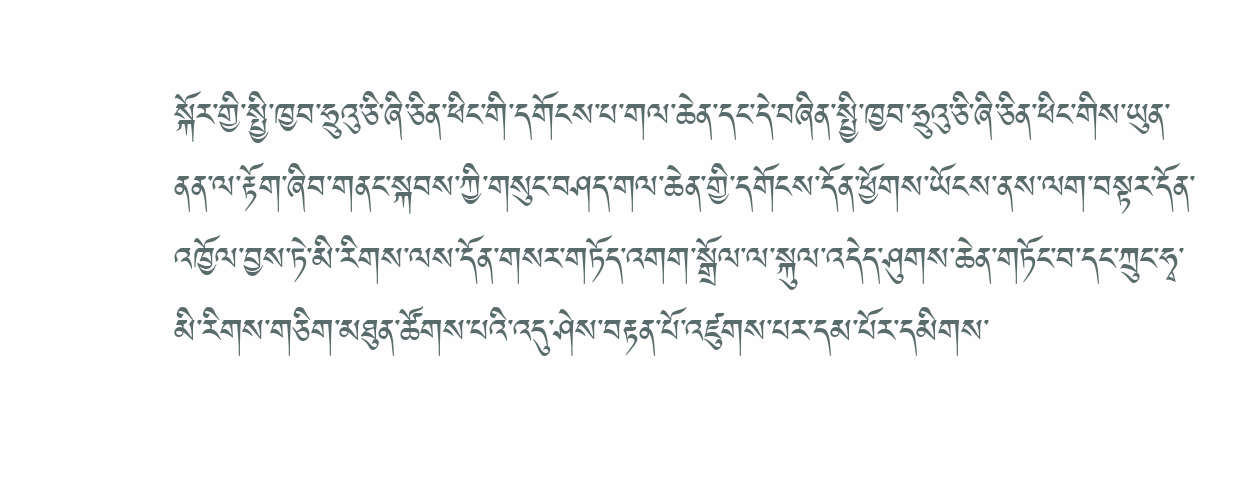སྐོར་གྱི་སྤྱི་ཁྱབ་ཧྲུའུ་ཅི་ཞི་ཅིན་ཕིང་གི་དགོངས་པ་གལ་ཆེན་དང་དེ་བཞིན་སྤྱི་ཁྱབ་ཧྲུའུ་ཅི་ཞི་ཅིན་ཕིང་གིས་ཡུན་ནན་ལ་རྟོག་ཞིབ་གནང་སྐབས་ཀྱི་གསུང་བཤད་གལ་ཆེན་གྱི་དགོངས་དོན་ཕྱོགས་ཡོངས་ནས་ལག་བསྟར་དོན་འཁྱོལ་བྱས་ཏེ་མི་རིགས་ལས་དོན་གསར་གཏོད་འགག་སྒྲོལ་ལ་སྐུལ་འདེད་ཤུགས་ཆེན་གཏོང་བ་དང་ཀྲུང་ཧྭ་མི་རིགས་གཅིག་མཐུན་ཚོགས་པའི་འདུ་ཤེས་བརྟན་པོ་འཛུགས་པར་དམ་པོར་དམིགས་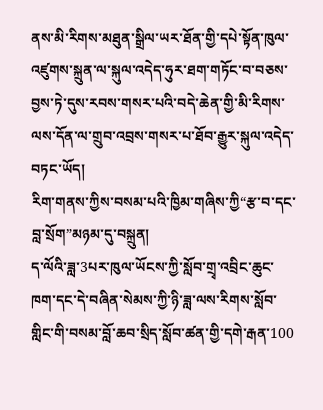ནས་མི་རིགས་མཐུན་སྒྲིལ་ཡར་ཐོན་གྱི་དཔེ་སྟོན་ཁུལ་འཛུགས་སྐྲུན་ལ་སྐུལ་འདེད་ཧུར་ཐག་གཏོང་བ་བཅས་བྱས་ཏེ་དུས་རབས་གསར་པའི་བདེ་ཆེན་གྱི་མི་རིགས་ལས་དོན་ལ་གྲུབ་འབྲས་གསར་པ་ཐོབ་རྒྱུར་སྐུལ་འདེད་བཏང་ཡོད།
རིག་གནས་ཀྱིས་བསམ་པའི་ཁྱིམ་གཞིས་ཀྱི“རྩ་བ་དང་བླ་སྲོག”མཉམ་དུ་བསྐྲུན།
ད་ལོའི་ཟླ་3པར་ཁུལ་ཡོངས་ཀྱི་སློབ་གྲྭ་འབྲིང་ཆུང་ཁག་དང་དེ་བཞིན་སེམས་ཀྱི་ཉི་ཟླ་ལས་རིགས་སློབ་གླིང་གི་བསམ་བློ་ཆབ་སྲིད་སློབ་ཚན་གྱི་དགེ་རྒན་100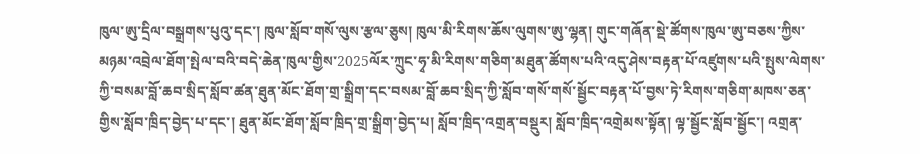ཁུལ་ཨུ་དྲིལ་བསྒྲགས་པུའུ་དང་། ཁུལ་སློབ་གསོ་ལུས་རྩལ་ཅུས། ཁུལ་མི་རིགས་ཆོས་ལུགས་ཨུ་ལྷན། གུང་གཞོན་སྡེ་ཚོགས་ཁུལ་ཨུ་བཅས་ཀྱིས་མཉམ་འབྲེལ་ཐོག་སྤེལ་བའི་བདེ་ཆེན་ཁུལ་གྱིས་2025ལོར་ཀྲུང་ཧྭ་མི་རིགས་གཅིག་མཐུན་ཚོགས་པའི་འདུ་ཤེས་བརྟན་པོ་འཛུགས་པའི་སྤུས་ལེགས་ཀྱི་བསམ་བློ་ཆབ་སྲིད་སློབ་ཚན་ཐུན་མོང་ཐོག་གྲ་སྒྲིག་དང་བསམ་བློ་ཆབ་སྲིད་ཀྱི་སློབ་གསོ་གསོ་སྦྱོང་བརྟན་པོ་བྱས་ཏེ་རིགས་གཅིག་མཁས་ཅན་གྱིས་སློབ་ཁྲིད་བྱེད་པ་དང་། ཐུན་མོང་ཐོག་སློབ་ཁྲིད་གྲ་སྒྲིག་བྱེད་པ། སློབ་ཁྲིད་འགྲན་བསྡུར། སློབ་ཁྲིད་འགྲེམས་སྟོན། ལྟ་སྦྱོང་སློབ་སྦྱོང་། འགྲན་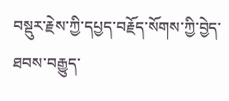བསྡུར་རྗེས་ཀྱི་དཔྱད་བརྗོད་སོགས་ཀྱི་བྱེད་ཐབས་བརྒྱུད་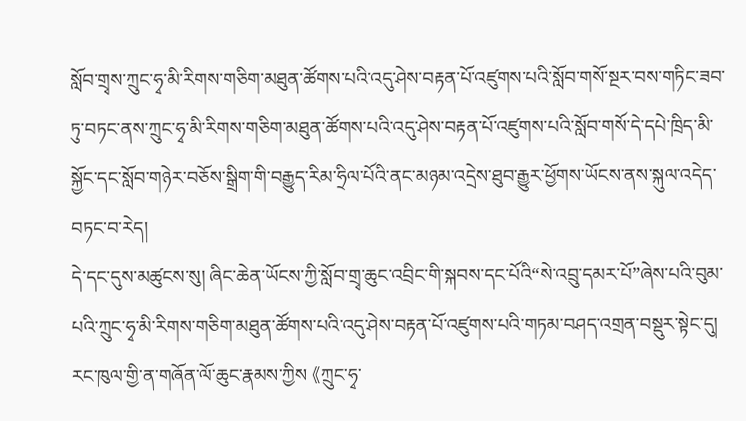སློབ་གྲྭས་ཀྲུང་ཧྭ་མི་རིགས་གཅིག་མཐུན་ཚོགས་པའི་འདུ་ཤེས་བརྟན་པོ་འཛུགས་པའི་སློབ་གསོ་སྔར་བས་གཏིང་ཟབ་ཏུ་བཏང་ནས་ཀྲུང་ཧྭ་མི་རིགས་གཅིག་མཐུན་ཚོགས་པའི་འདུ་ཤེས་བརྟན་པོ་འཛུགས་པའི་སློབ་གསོ་དེ་དཔེ་ཁྲིད་མི་སྐྱོང་དང་སློབ་གཉེར་བཅོས་སྒྲིག་གི་བརྒྱུད་རིམ་ཧྲིལ་པོའི་ནང་མཉམ་འདྲེས་ཐུབ་རྒྱུར་ཕྱོགས་ཡོངས་ནས་སྐུལ་འདེད་བཏང་བ་རེད།
དེ་དང་དུས་མཚུངས་སུ། ཞིང་ཆེན་ཡོངས་ཀྱི་སློབ་གྲྭ་ཆུང་འབྲིང་གི་སྐབས་དང་པོའི“སེ་འབྲུ་དམར་པོ”ཞེས་པའི་བུམ་པའི་ཀྲུང་ཧྭ་མི་རིགས་གཅིག་མཐུན་ཚོགས་པའི་འདུ་ཤེས་བརྟན་པོ་འཛུགས་པའི་གཏམ་བཤད་འགྲན་བསྡུར་སྟེང་དུ། རང་ཁུལ་གྱི་ན་གཞོན་ལོ་ཆུང་རྣམས་ཀྱིས 《ཀྲུང་ཧྭ་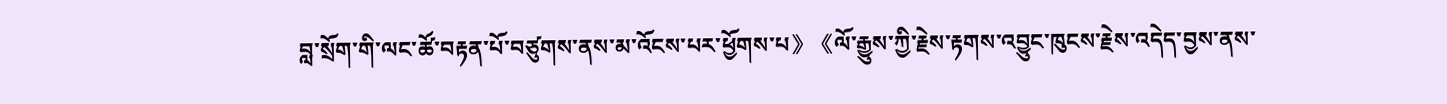བླ་སྲོག་གི་ལང་ཚོ་བརྟན་པོ་བཙུགས་ནས་མ་འོངས་པར་ཕྱོགས་པ》《ལོ་རྒྱུས་ཀྱི་རྗེས་རྟགས་འབྱུང་ཁུངས་རྗེས་འདེད་བྱས་ནས་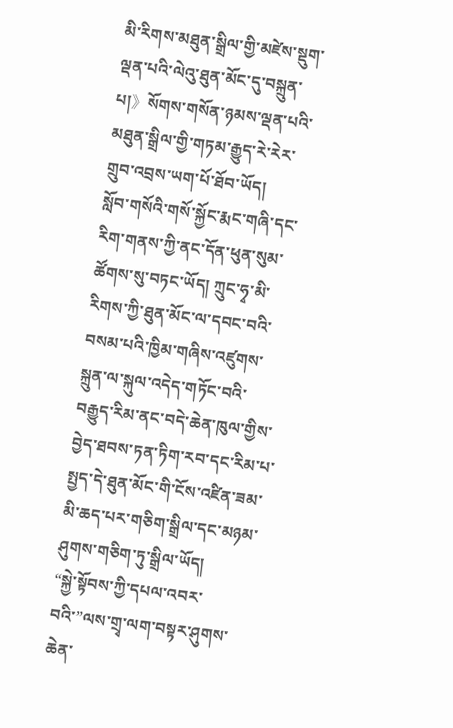མི་རིགས་མཐུན་སྒྲིལ་གྱི་མཛེས་སྡུག་ལྡན་པའི་ལེའུ་ཐུན་མོང་དུ་བསྐྲུན་པ།》སོགས་གསོན་ཉམས་ལྡན་པའི་མཐུན་སྒྲིལ་གྱི་གཏམ་རྒྱུད་རེ་རེར་གྲུབ་འབྲས་ཡག་པོ་ཐོབ་ཡོད།
སློབ་གསོའི་གསོ་སྐྱོང་རྨང་གཞི་དང་རིག་གནས་ཀྱི་ནང་དོན་ཕུན་སུམ་ཚོགས་སུ་བཏང་ཡོད། ཀྲུང་ཧྭ་མི་རིགས་ཀྱི་ཐུན་མོང་ལ་དབང་བའི་བསམ་པའི་ཁྱིམ་གཞིས་འཛུགས་སྐྲུན་ལ་སྐུལ་འདེད་གཏོང་བའི་བརྒྱུད་རིམ་ནང་བདེ་ཆེན་ཁུལ་གྱིས་བྱེད་ཐབས་ཏན་ཏིག་རབ་དང་རིམ་པ་སྤྱད་དེ་ཐུན་མོང་གི་ངོས་འཛིན་ཟམ་མི་ཆད་པར་གཅིག་སྒྲིལ་དང་མཉམ་ཤུགས་གཅིག་ཏུ་སྒྲིལ་ཡོད།
“སྐྱེ་སྟོབས་ཀྱི་དཔལ་འབར་བའི་”ལས་གྲྭ་ལག་བསྟར་ཤུགས་ཆེན་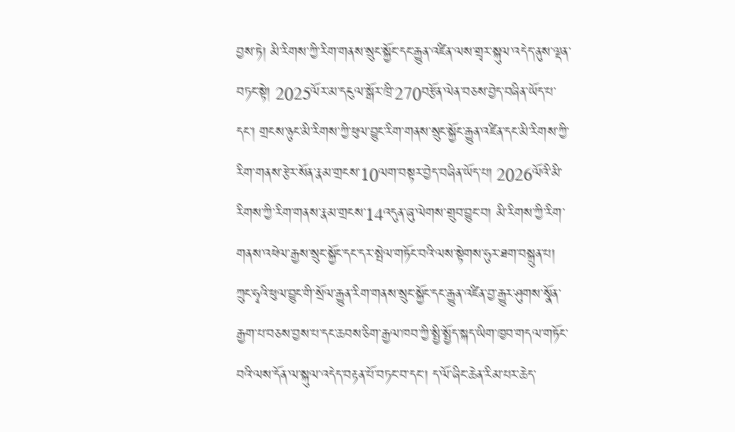བྱས་ཏེ། མི་རིགས་ཀྱི་རིག་གནས་སྲུང་སྐྱོང་དང་རྒྱུན་འཛིན་ལས་གྲྭར་སྐུལ་འདེད་ནུས་ལྡན་བཏང་སྟེ། 2025ལོར་མ་དངུལ་སྒོར་ཁྲི་270བརྩོན་ལེན་བཅས་བྱེད་བཞིན་ཡོད་པ་དང་། གྲངས་ཉུང་མི་རིགས་ཀྱི་ཕུལ་བྱུང་རིག་གནས་སྲུང་སྐྱོང་རྒྱུན་འཛིན་དང་མི་རིགས་ཀྱི་རིག་གནས་རྩེར་སོན་རྣམ་གྲངས་10ལག་བསྟར་བྱེད་བཞིན་ཡོད་པ། 2026ལོའི་མི་རིགས་ཀྱི་རིག་གནས་རྣམ་གྲངས་14འདུན་ཞུ་ལེགས་གྲུབ་བྱུང་བ། མི་རིགས་ཀྱི་རིག་གནས་འཕེལ་རྒྱས་སྲུང་སྐྱོང་དང་དར་སྤེལ་གཏོང་བའི་ལས་སྟེགས་ཧུར་ཐག་བསྐྲུན་པ། ཀྲུང་ཧྭའི་ཕུལ་བྱུང་གི་སྲོལ་རྒྱུན་རིག་གནས་སྲུང་སྐྱོང་དང་རྒྱུན་འཛིན་བྱ་རྒྱུར་ཤུགས་སྣོན་རྒྱག་པ་བཅས་བྱས་པ་དང་ཆབས་ཅིག་རྒྱལ་ཁབ་ཀྱི་སྤྱི་སྤྱོད་སྐད་ཡིག་ཁྱབ་གདལ་གཏོང་བའི་ལས་དོན་ལ་སྐུལ་འདེད་བརྟན་པོ་བཏང་བ་དང་། ད་ལོ་ཞིང་ཆེན་རིམ་པར་ཆེད་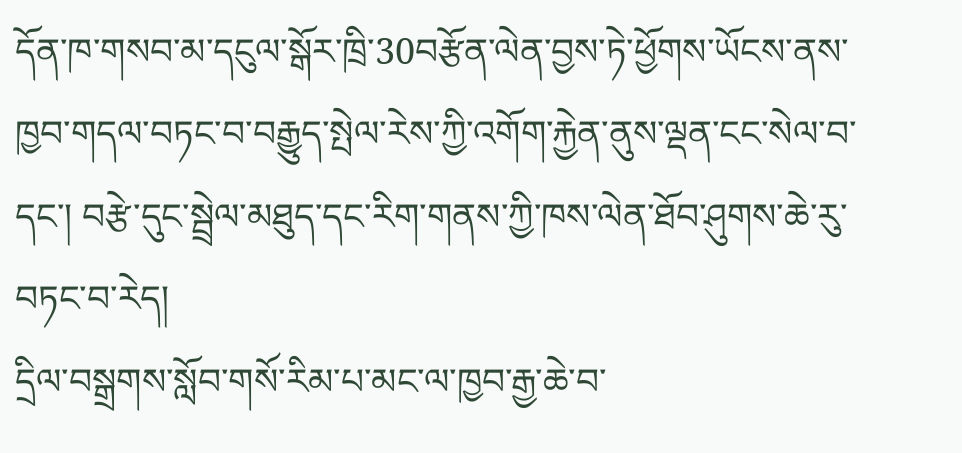དོན་ཁ་གསབ་མ་དངུལ་སྒོར་ཁྲི་30བརྩོན་ལེན་བྱས་ཏེ་ཕྱོགས་ཡོངས་ནས་ཁྱབ་གདལ་བཏང་བ་བརྒྱུད་སྤེལ་རེས་ཀྱི་འགོག་རྐྱེན་ནུས་ལྡན་ངང་སེལ་བ་དང་། བརྩེ་དུང་སྦྲེལ་མཐུད་དང་རིག་གནས་ཀྱི་ཁས་ལེན་ཐོབ་ཤུགས་ཆེ་རུ་བཏང་བ་རེད།
དྲིལ་བསྒྲགས་སློབ་གསོ་རིམ་པ་མང་ལ་ཁྱབ་རྒྱ་ཆེ་བ་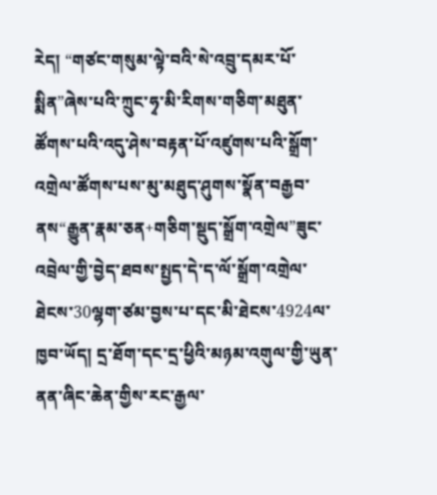རེད། “གཙང་གསུམ་ལྟེ་བའི་སེ་འབྲུ་དམར་པོ་སྨིན”ཞེས་པའི་ཀྲུང་ཧྭ་མི་རིགས་གཅིག་མཐུན་ཚོགས་པའི་འདུ་ཤེས་བརྟན་པོ་འཛུགས་པའི་སྒྲོག་འགྲེལ་ཚོགས་པས་མུ་མཐུད་ཤུགས་སྣོན་བརྒྱབ་ནས“རྒྱུན་རྣམ་ཅན+གཅིག་སྡུད་སྒྲོག་འགྲེལ”ཟུང་འབྲེལ་གྱི་བྱེད་ཐབས་སྤྱད་དེ་ད་ལོ་སྒྲོག་འགྲེལ་ཐེངས་30ལྷག་ཙམ་བྱས་པ་དང་མི་ཐེངས་4924ལ་ཁྱབ་ཡོད། དྲ་ཐོག་དང་དྲ་ཕྱིའི་མཉམ་འགུལ་གྱི་ཡུན་ནན་ཞིང་ཆེན་གྱིས་རང་རྒྱལ་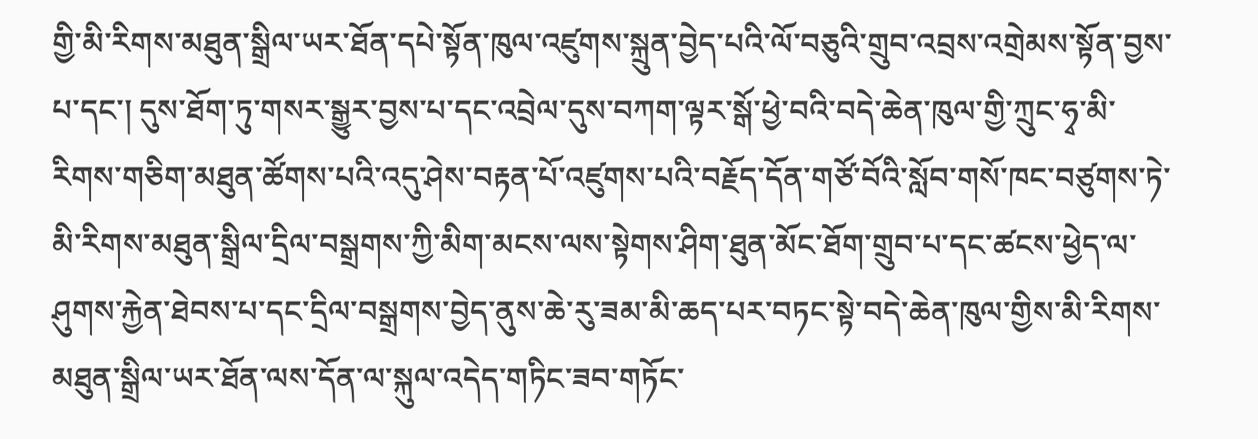གྱི་མི་རིགས་མཐུན་སྒྲིལ་ཡར་ཐོན་དཔེ་སྟོན་ཁུལ་འཛུགས་སྐྲུན་བྱེད་པའི་ལོ་བཅུའི་གྲུབ་འབྲས་འགྲེམས་སྟོན་བྱས་པ་དང་། དུས་ཐོག་ཏུ་གསར་སྒྱུར་བྱས་པ་དང་འབྲེལ་དུས་བཀག་ལྟར་སྒོ་ཕྱེ་བའི་བདེ་ཆེན་ཁུལ་གྱི་ཀྲུང་ཧྭ་མི་རིགས་གཅིག་མཐུན་ཚོགས་པའི་འདུ་ཤེས་བརྟན་པོ་འཛུགས་པའི་བརྗོད་དོན་གཙོ་བོའི་སློབ་གསོ་ཁང་བཙུགས་ཏེ་མི་རིགས་མཐུན་སྒྲིལ་དྲིལ་བསྒྲགས་ཀྱི་མིག་མངས་ལས་སྟེགས་ཤིག་ཐུན་མོང་ཐོག་གྲུབ་པ་དང་ཚངས་ཕྱེད་ལ་ཤུགས་རྐྱེན་ཐེབས་པ་དང་དྲིལ་བསྒྲགས་བྱེད་ནུས་ཆེ་རུ་ཟམ་མི་ཆད་པར་བཏང་སྟེ་བདེ་ཆེན་ཁུལ་གྱིས་མི་རིགས་མཐུན་སྒྲིལ་ཡར་ཐོན་ལས་དོན་ལ་སྐུལ་འདེད་གཏིང་ཟབ་གཏོང་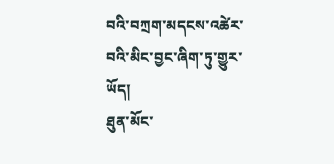བའི་བཀྲག་མདངས་འཚེར་བའི་མིང་བྱང་ཞིག་ཏུ་གྱུར་ཡོད།
ཐུན་མོང་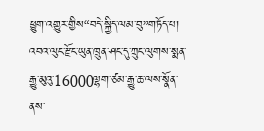ཕྱུག་འགྱུར་གྱིས“བདེ་སྐྱིད་ལམ་བུ”གཏོད་པ།
འབའ་ལུང་རྫོང་ཡུན་ཁྲུན་ཤང་དུ་ཀྲུང་ལུགས་སྨན་རྒྱུ་མུའུ་16000ལྷག་ཙམ་རྒྱུ་ཆ་ལས་སྣོན་ནས་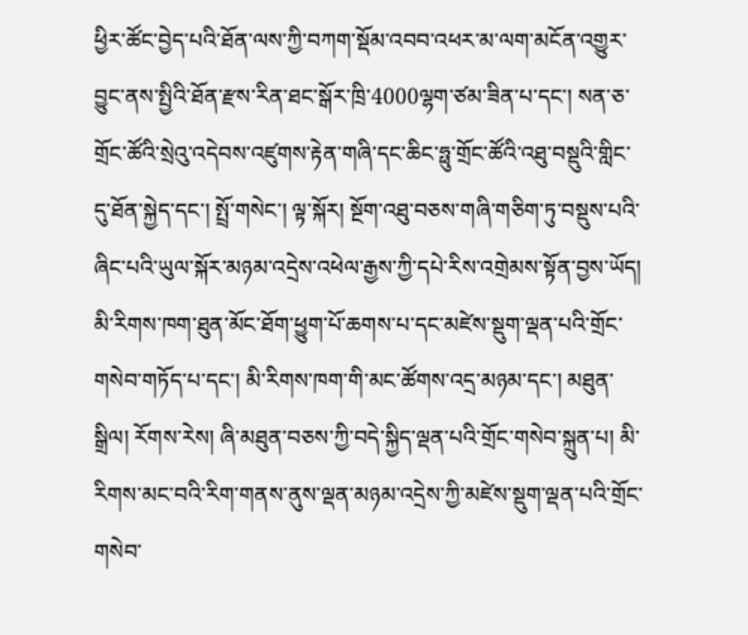ཕྱིར་ཚོང་བྱེད་པའི་ཐོན་ལས་ཀྱི་བཀག་སྡོམ་འབབ་འཕར་མ་ལག་མངོན་འགྱུར་བྱུང་ནས་སྤྱིའི་ཐོན་རྫས་རིན་ཐང་སྒོར་ཁྲི་4000ལྷག་ཙམ་ཟིན་པ་དང་། སན་ཅ་གྲོང་ཚོའི་སྲེའུ་འདེབས་འཛུགས་རྟེན་གཞི་དང་ཆིང་ཧྥུ་གྲོང་ཚོའི་འཐུ་བསྡུའི་གླིང་དུ་ཐོན་སྐྱེད་དང་། སྤྲོ་གསེང་། ལྟ་སྐོར། སྔོག་འཐུ་བཅས་གཞི་གཅིག་ཏུ་བསྡུས་པའི་ཞིང་པའི་ཡུལ་སྐོར་མཉམ་འདྲེས་འཕེལ་རྒྱས་ཀྱི་དཔེ་རིས་འགྲེམས་སྟོན་བྱས་ཡོད། མི་རིགས་ཁག་ཐུན་མོང་ཐོག་ཕྱུག་པོ་ཆགས་པ་དང་མཛེས་སྡུག་ལྡན་པའི་གྲོང་གསེབ་གཏོད་པ་དང་། མི་རིགས་ཁག་གི་མང་ཚོགས་འདྲ་མཉམ་དང་། མཐུན་སྒྲིལ། རོགས་རེས། ཞི་མཐུན་བཅས་ཀྱི་བདེ་སྐྱིད་ལྡན་པའི་གྲོང་གསེབ་སྐྲུན་པ། མི་རིགས་མང་བའི་རིག་གནས་ནུས་ལྡན་མཉམ་འདྲེས་ཀྱི་མཛེས་སྡུག་ལྡན་པའི་གྲོང་གསེབ་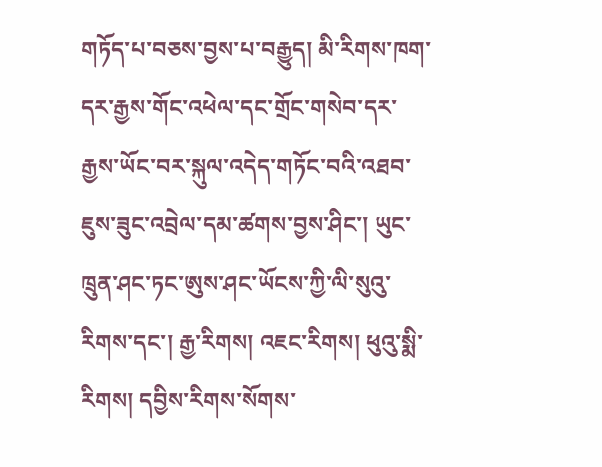གཏོད་པ་བཅས་བྱས་པ་བརྒྱུད། མི་རིགས་ཁག་དར་རྒྱས་གོང་འཕེལ་དང་གྲོང་གསེབ་དར་རྒྱས་ཡོང་བར་སྐུལ་འདེད་གཏོང་བའི་འཐབ་ཇུས་ཟུང་འབྲེལ་དམ་ཚགས་བྱས་ཤིང་། ཡུང་ཁྲུན་ཤང་ཏང་ཨུས་ཤང་ཡོངས་ཀྱི་ལི་སུའུ་རིགས་དང་། རྒྱ་རིགས། འཇང་རིགས། ཕུའུ་སྨི་རིགས། དབྱིས་རིགས་སོགས་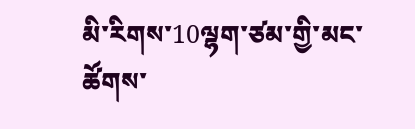མི་རིགས་10ལྷག་ཙམ་གྱི་མང་ཚོགས་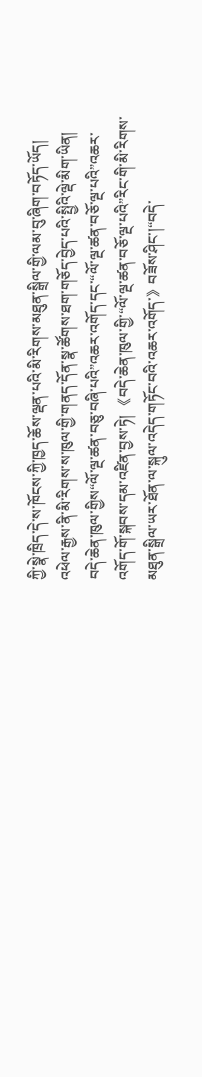ཀྱི་སྣེ་ཁྲིད་དེ་ས་ཁོངས་ཀྱི་ཁྱད་ཆོས་ལྡན་པའི་མི་རིགས་མཐུན་སྒྲིལ་གྱི་ལམ་བུ་ཞིག་བཏོད་ཡོད།
འཕེལ་རྒྱས་ནི་མི་རིགས་ས་ཁུལ་གྱི་གནད་དོན་སྣ་ཚོགས་ཐག་གཅོད་བྱེད་པའི་སྤྱིའི་ལྡེ་མིག་ཡིན། བདེ་ཆེན་ཁུལ་གྱིས“ལོ་ལྔ་ཚན་བཅུ་བཞི་པའི”འཆར་འགོད་དང་“ལོ་ལྔ་ཚན་བཅོ་ལྔ་པའི”འཆར་འགོད་གོ་སྐབས་དམ་འཛིན་བྱས་ཏེ། 《བདེ་ཆེན་ཁུལ་གྱི་“ལོ་ལྔ་ཚན་བཅོ་ལྔ་པའི”རིང་གི་མི་རིགས་མཐུན་སྒྲིལ་ཡར་ཐོན་ལ་སྐུལ་འདེད་གཏོང་བའི་འཆར་འགོད་》བཟོས་ཤིང་།“བདེ་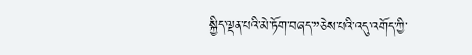སྐྱིད་ལྡན་པའི་མེ་ཏོག་བཞད་”ཅེས་པའི་འདུ་འགོད་ཀྱི་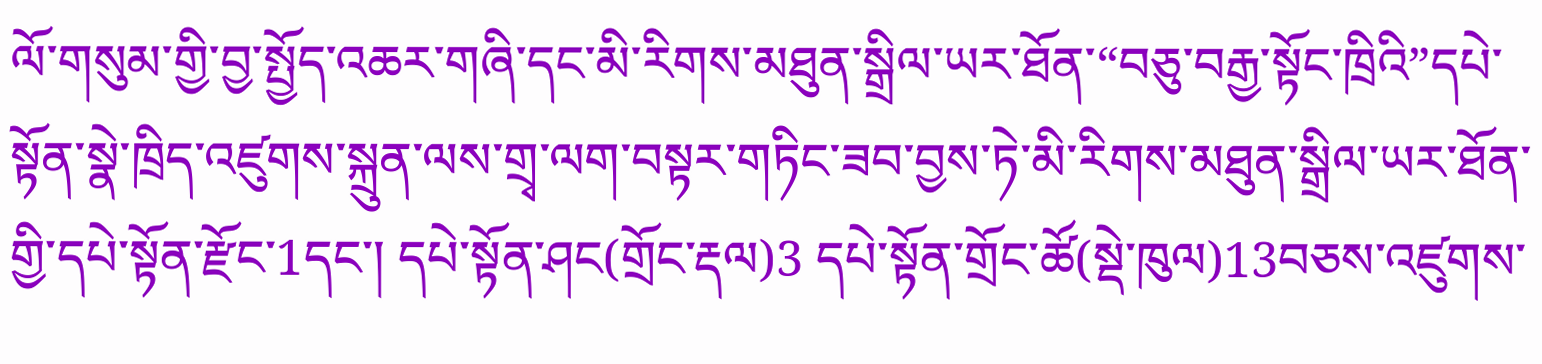ལོ་གསུམ་གྱི་བྱ་སྤྱོད་འཆར་གཞི་དང་མི་རིགས་མཐུན་སྒྲིལ་ཡར་ཐོན་“བཅུ་བརྒྱ་སྟོང་ཁྲིའི”དཔེ་སྟོན་སྣེ་ཁྲིད་འཛུགས་སྐྲུན་ལས་གྲྭ་ལག་བསྟར་གཏིང་ཟབ་བྱས་ཏེ་མི་རིགས་མཐུན་སྒྲིལ་ཡར་ཐོན་གྱི་དཔེ་སྟོན་རྫོང་1དང་། དཔེ་སྟོན་ཤང(གྲོང་རྡལ)3 དཔེ་སྟོན་གྲོང་ཚོ(སྡེ་ཁུལ)13བཅས་འཛུགས་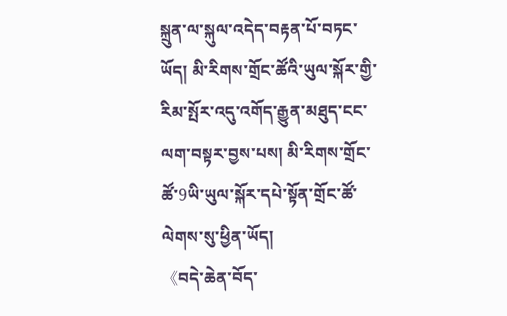སྐྲུན་ལ་སྐུལ་འདེད་བརྟན་པོ་བཏང་ཡོད། མི་རིགས་གྲོང་ཚོའི་ཡུལ་སྐོར་གྱི་རིམ་སྤོར་འདུ་འགོད་རྒྱུན་མཐུད་ངང་ལག་བསྟར་བྱས་པས། མི་རིགས་གྲོང་ཚོ་9ཡི་ཡུལ་སྐོར་དཔེ་སྟོན་གྲོང་ཚོ་ལེགས་སུ་ཕྱིན་ཡོད།
《བདེ་ཆེན་བོད་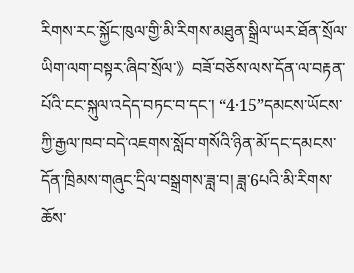རིགས་རང་སྐྱོང་ཁུལ་གྱི་མི་རིགས་མཐུན་སྒྲིལ་ཡར་ཐོན་སྲོལ་ཡིག་ལག་བསྟར་ཞིབ་སྲོལ་》བཟོ་བཅོས་ལས་དོན་ལ་བརྟན་པོའི་ངང་སྐུལ་འདེད་བཏང་བ་དང་། “4·15”དམངས་ཡོངས་ཀྱི་རྒྱལ་ཁབ་བདེ་འཇགས་སློབ་གསོའི་ཉིན་མོ་དང་དམངས་དོན་ཁྲིམས་གཞུང་དྲིལ་བསྒྲགས་ཟླ་བ། ཟླ་6པའི་མི་རིགས་ཆོས་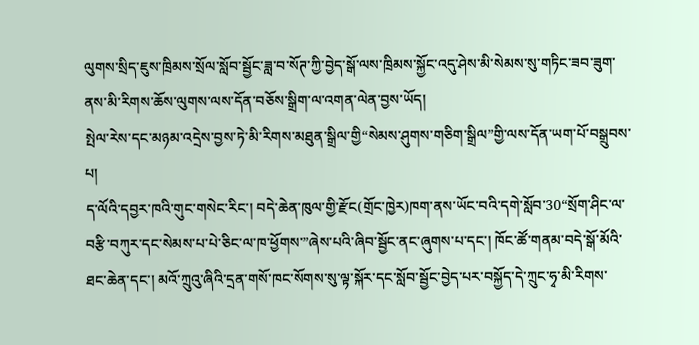ལུགས་སྲིད་ཇུས་ཁྲིམས་སྲོལ་སློབ་སྦྱོང་ཟླ་བ་སོཊ་ཀྱི་བྱེད་སྒོ་ལས་ཁྲིམས་སྐྱོང་འདུ་ཤེས་མི་སེམས་སུ་གཏིང་ཟབ་ཟུག་ནས་མི་རིགས་ཆོས་ལུགས་ལས་དོན་བཅོས་སྒྲིག་ལ་འགན་ལེན་བྱས་ཡོད།
སྤེལ་རེས་དང་མཉམ་འདྲེས་བྱས་ཏེ་མི་རིགས་མཐུན་སྒྲིལ་གྱི“སེམས་ཤུགས་གཅིག་སྒྲིལ”གྱི་ལས་དོན་ཡག་པོ་བསྒྲུབས་པ།
ད་ལོའི་དབྱར་ཁའི་གུང་གསེང་རིང་། བདེ་ཆེན་ཁུལ་གྱི་རྫོང(གྲོང་ཁྱེར)ཁག་ནས་ཡོང་བའི་དགེ་སློབ་30“སྲོག་ཤིང་ལ་བརྩི་བཀུར་དང་སེམས་པ་པེ་ཅིང་ལ་ཁ་ཕྱོགས་”ཞེས་པའི་ཞིབ་སྦྱོང་ནང་ཞུགས་པ་དང་། ཁོང་ཚོ་གནམ་བདེ་སྒོ་མོའི་ཐང་ཆེན་དང་། མའོ་ཀྲུའུ་ཞིའི་དྲན་གསོ་ཁང་སོགས་སུ་ལྟ་སྐོར་དང་སློབ་སྦྱོང་བྱེད་པར་བསྐྱོད་དེ་ཀྲུང་ཧྭ་མི་རིགས་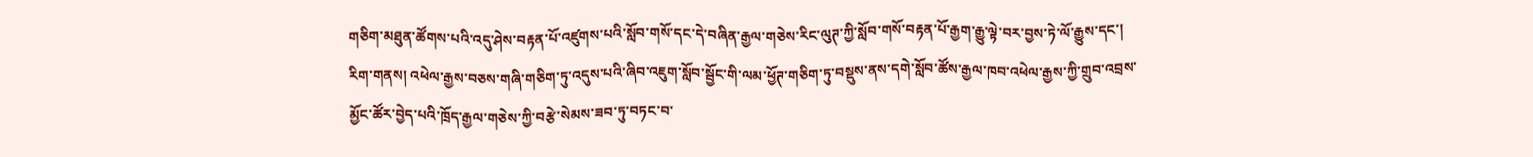གཅིག་མཐུན་ཚོགས་པའི་འདུ་ཤེས་བརྟན་པོ་འཛུགས་པའི་སློབ་གསོ་དང་དེ་བཞིན་རྒྱལ་གཅེས་རིང་ལུཊ་ཀྱི་སློབ་གསོ་བརྟན་པོ་རྒྱག་རྒྱུ་ལྟེ་བར་བྱས་ཏེ་ལོ་རྒྱུས་དང་། རིག་གནས། འཕེལ་རྒྱས་བཅས་གཞི་གཅིག་ཏུ་འདུས་པའི་ཞིབ་འཇུག་སློབ་སྦྱོང་གི་ལམ་ཕྱོཊ་གཅིག་ཏུ་བསྡུས་ནས་དགེ་སློབ་ཚོས་རྒྱལ་ཁབ་འཕེལ་རྒྱས་ཀྱི་གྲུབ་འབྲས་མྱོང་ཚོར་བྱེད་པའི་ཁྲོད་རྒྱལ་གཅེས་ཀྱི་བརྩེ་སེམས་ཟབ་ཏུ་བཏང་བ་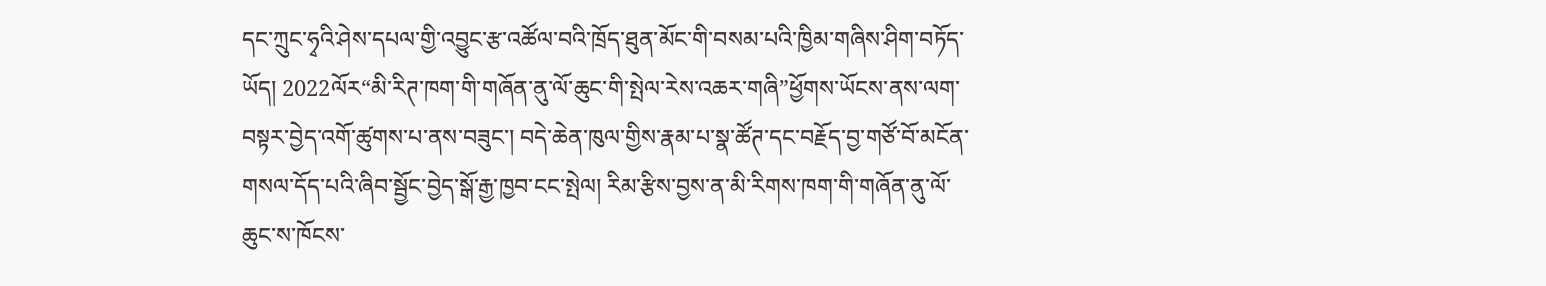དང་ཀྲུང་ཧྭའི་ཤེས་དཔལ་གྱི་འབྱུང་རྩ་འཚོལ་བའི་ཁྲོད་ཐུན་མོང་གི་བསམ་པའི་ཁྱིམ་གཞིས་ཤིག་བཏོད་ཡོད། 2022ལོར“མི་རིཊ་ཁག་གི་གཞོན་ནུ་ལོ་ཆུང་གི་སྤེལ་རེས་འཆར་གཞི”ཕྱོགས་ཡོངས་ནས་ལག་བསྟར་བྱེད་འགོ་ཚུགས་པ་ནས་བཟུང་། བདེ་ཆེན་ཁུལ་གྱིས་རྣམ་པ་སྣ་ཚོཊ་དང་བརྗོད་བྱ་གཙོ་བོ་མངོན་གསལ་དོད་པའི་ཞིབ་སྦྱོང་བྱེད་སྒོ་རྒྱ་ཁྱབ་ངང་སྤེལ། རིམ་རྩིས་བྱས་ན་མི་རིགས་ཁག་གི་གཞོན་ནུ་ལོ་ཆུང་ས་ཁོངས་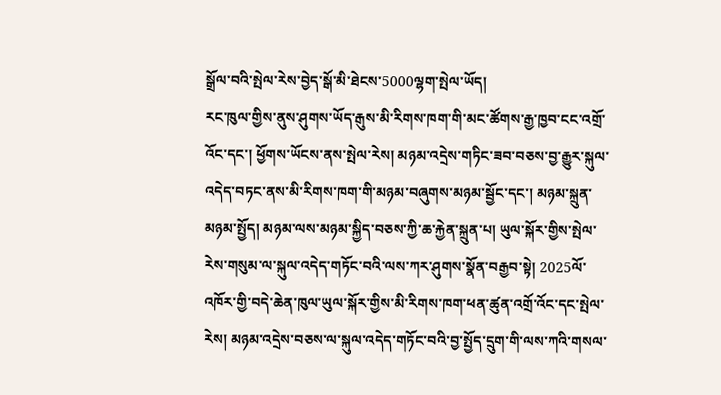སྒྲོལ་བའི་སྤེལ་རེས་བྱེད་སྒོ་མི་ཐེངས་5000ལྷག་སྤེལ་ཡོད།
རང་ཁུལ་གྱིས་ནུས་ཤུགས་ཡོད་རྒུས་མི་རིགས་ཁག་གི་མང་ཚོགས་རྒྱ་ཁྱབ་ངང་འགྲོ་འོང་དང་། ཕྱོགས་ཡོངས་ནས་སྤེལ་རེས། མཉམ་འདྲེས་གཏིང་ཟབ་བཅས་བྱ་རྒྱུར་སྐུལ་འདེད་བཏང་ནས་མི་རིགས་ཁག་གི་མཉམ་བཞུགས་མཉམ་སྦྱོང་དང་། མཉམ་སྐྲུན་མཉམ་སྤྱོད། མཉམ་ལས་མཉམ་སྐྱིད་བཅས་ཀྱི་ཆ་རྐྱེན་སྐྲུན་པ། ཡུལ་སྐོར་གྱིས་སྤེལ་རེས་གསུམ་ལ་སྐུལ་འདེད་གཏོང་བའི་ལས་ཀར་ཤུགས་སྣོན་བརྒྱབ་སྟེ། 2025ལོ་འཁོར་གྱི་བདེ་ཆེན་ཁུལ་ཡུལ་སྐོར་གྱིས་མི་རིགས་ཁག་ཕན་ཚུན་འགྲོ་འོང་དང་སྤེལ་རེས། མཉམ་འདྲེས་བཅས་ལ་སྐུལ་འདེད་གཏོང་བའི་བྱ་སྤྱོད་དྲུག་གི་ལས་ཀའི་གསལ་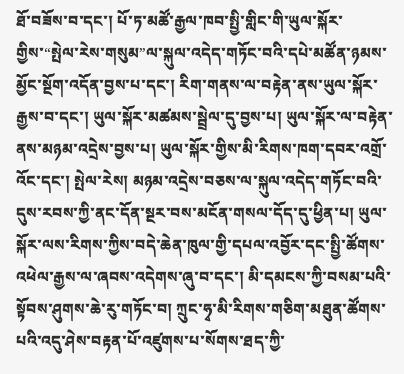ཐོ་བཟོས་བ་དང་། པོ་ཏ་མཚོ་རྒྱལ་ཁབ་སྤྱི་གླིང་གི་ཡུལ་སྐོར་གྱིས་“སྤེལ་རེས་གསུམ”ལ་སྐུལ་འདེད་གཏོང་བའི་དཔེ་མཚོན་ཉམས་མྱོང་སྔོག་འདོན་བྱས་པ་དང་། རིག་གནས་ལ་བརྟེན་ནས་ཡུལ་སྐོར་རྒྱས་བ་དང་། ཡུལ་སྐོར་མཚམས་སྦྲེལ་དུ་བྱས་པ། ཡུལ་སྐོར་ལ་བརྟེན་ནས་མཉམ་འདྲེས་བྱས་པ། ཡུལ་སྐོར་གྱིས་མི་རིགས་ཁག་དབར་འགྲོ་འོང་དང་། སྤེལ་རེས། མཉམ་འདྲེས་བཅས་ལ་སྐུལ་འདེད་གཏོང་བའི་དུས་རབས་ཀྱི་ནང་དོན་སྔར་བས་མངོན་གསལ་དོད་དུ་ཕྱིན་པ། ཡུལ་སྐོར་ལས་རིགས་ཀྱིས་བདེ་ཆེན་ཁུལ་གྱི་དཔལ་འབྱོར་དང་སྤྱི་ཚོགས་འཕེལ་རྒྱས་ལ་ཞབས་འདེགས་ཞུ་བ་དང་། མི་དམངས་ཀྱི་བསམ་པའི་སྟོབས་ཤུགས་ཆེ་རུ་གཏོང་བ། ཀྲུང་ཧྭ་མི་རིགས་གཅིག་མཐུན་ཚོགས་པའི་འདུ་ཤེས་བརྟན་པོ་འཛུགས་པ་སོགས་ཐད་ཀྱི་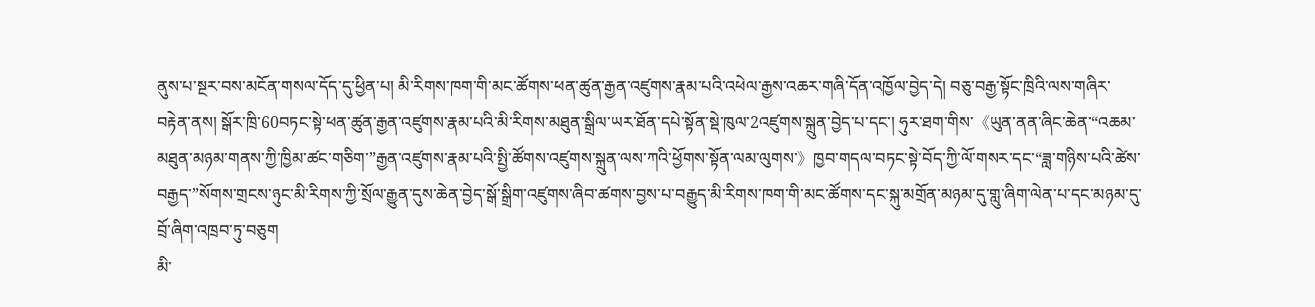ནུས་པ་སྔར་བས་མངོན་གསལ་དོད་དུ་ཕྱིན་པ། མི་རིགས་ཁག་གི་མང་ཚོགས་ཕན་ཚུན་རྒྱན་འཛུགས་རྣམ་པའི་འཕེལ་རྒྱས་འཆར་གཞི་དོན་འཁྱོལ་བྱེད་དེ། བཅུ་བརྒྱ་སྟོང་ཁྲིའི་ལས་གཞིར་བརྟེན་ནས། སྒོར་ཁྲི་60བཏང་སྟེ་ཕན་ཚུན་རྒྱན་འཛུགས་རྣམ་པའི་མི་རིགས་མཐུན་སྒྲིལ་ཡར་ཐོན་དཔེ་སྟོན་སྡེ་ཁུལ་2འཛུགས་སྐྲུན་བྱེད་པ་དང་། ཧུར་ཐག་གིས་《ཡུན་ནན་ཞིང་ཆེན་“འཆམ་མཐུན་མཉམ་གནས་ཀྱི་ཁྱིམ་ཚང་གཅིག་”རྒྱན་འཛུགས་རྣམ་པའི་སྤྱི་ཚོགས་འཛུགས་སྐྲུན་ལས་ཀའི་ཕྱོགས་སྟོན་ལམ་ལུགས་》ཁྱབ་གདལ་བཏང་སྟེ་བོད་ཀྱི་ལོ་གསར་དང་“ཟླ་གཉིས་པའི་ཚེས་བརྒྱད་”སོགས་གྲངས་ཉུང་མི་རིགས་ཀྱི་སྲོལ་རྒྱུན་དུས་ཆེན་བྱེད་སྒོ་སྒྲིག་འཛུགས་ཞིབ་ཚགས་བྱས་པ་བརྒྱུད་མི་རིགས་ཁག་གི་མང་ཚོགས་དང་སྐུ་མགྲོན་མཉམ་དུ་གླུ་ཞིག་ལེན་པ་དང་མཉམ་དུ་བྲོ་ཞིག་འཁྲབ་ཏུ་བཅུག
མི་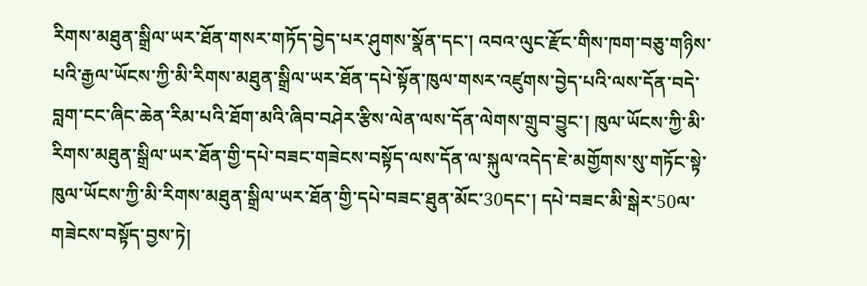རིགས་མཐུན་སྒྲིལ་ཡར་ཐོན་གསར་གཏོད་བྱེད་པར་ཤུགས་སྣོན་དང་། འབའ་ལུང་རྫོང་གིས་ཁག་བཅུ་གཉིས་པའི་རྒྱལ་ཡོངས་ཀྱི་མི་རིགས་མཐུན་སྒྲིལ་ཡར་ཐོན་དཔེ་སྟོན་ཁུལ་གསར་འཛུགས་བྱེད་པའི་ལས་དོན་བདེ་བླག་ངང་ཞིང་ཆེན་རིམ་པའི་ཐོག་མའི་ཞིབ་བཤེར་རྩིས་ལེན་ལས་དོན་ལེགས་གྲུབ་བྱུང་། ཁུལ་ཡོངས་ཀྱི་མི་རིགས་མཐུན་སྒྲིལ་ཡར་ཐོན་གྱི་དཔེ་བཟང་གཟེངས་བསྟོད་ལས་དོན་ལ་སྐུལ་འདེད་ཇེ་མགྱོགས་སུ་གཏོང་སྟེ་ཁུལ་ཡོངས་ཀྱི་མི་རིགས་མཐུན་སྒྲིལ་ཡར་ཐོན་གྱི་དཔེ་བཟང་ཐུན་མོང་30དང་། དཔེ་བཟང་མི་སྒེར་50ལ་གཟེངས་བསྟོད་བྱས་ཏེ།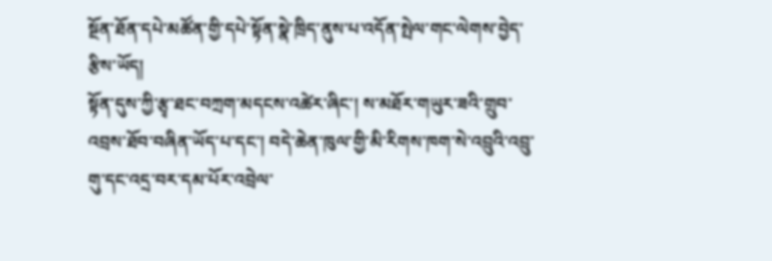སྔོན་ཐོན་དཔེ་མཚོན་གྱི་དཔེ་སྟོན་སྣེ་ཁྲིད་ནུས་པ་འདོན་སྤེལ་གང་ལེགས་བྱེད་རྩིས་ཡོད།
སྟོན་དུས་ཀྱི་རྩྭ་ཐང་བཀྲག་མདངས་འཚེར་ཞིང་། ས་མཐོར་གཡུར་ཟའི་གྲུབ་འབྲས་ཐོབ་བཞིན་ཡོད་པ་དང་། བདེ་ཆེན་ཁུལ་གྱི་མི་རིགས་ཁག་སེ་འབྲུའི་འབྲུ་གུ་དང་འདྲ་བར་དམ་པོར་འབྲེལ་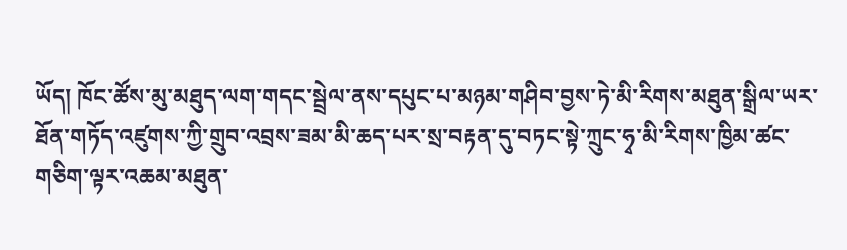ཡོད། ཁོང་ཚོས་མུ་མཐུད་ལག་གདང་སྦྲེལ་ནས་དཔུང་པ་མཉམ་གཤིབ་བྱས་ཏེ་མི་རིགས་མཐུན་སྒྲིལ་ཡར་ཐོན་གཏོད་འཛུགས་ཀྱི་གྲུབ་འབྲས་ཟམ་མི་ཆད་པར་སྲ་བརྟན་དུ་བཏང་སྟེ་ཀྲུང་ཧྭ་མི་རིགས་ཁྱིམ་ཚང་གཅིག་ལྟར་འཆམ་མཐུན་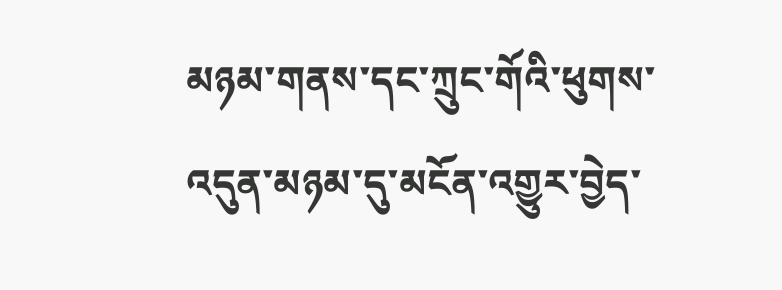མཉམ་གནས་དང་ཀྲུང་གོའི་ཕུགས་འདུན་མཉམ་དུ་མངོན་འགྱུར་བྱེད་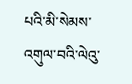པའི་མི་སེམས་འགུལ་བའི་ལེའུ་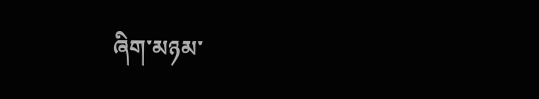ཞིག་མཉམ་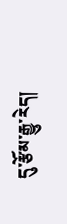དུ་རྩོམ་རྒྱུ་རེད།